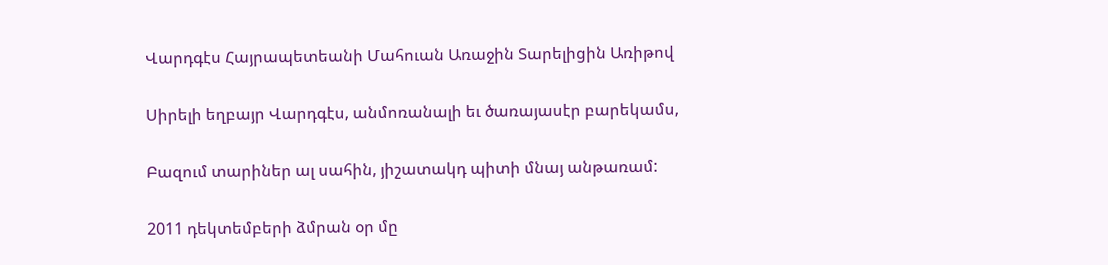Վարդգէս Հայրապետեանի Մահուան Առաջին Տարելիցին Առիթով

Սիրելի եղբայր Վարդգէս, անմոռանալի եւ ծառայասէր բարեկամս,

Բազում տարիներ ալ սահին, յիշատակդ պիտի մնայ անթառամ:

2011 դեկտեմբերի ձմրան օր մը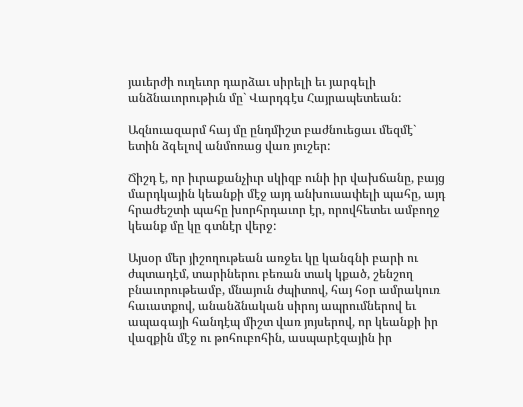յաւերժի ուղեւոր դարձաւ սիրելի եւ յարգելի անձնաւորութիւն մը` Վարդգէս Հայրապետեան:

Ազնուազարմ հայ մը ընդմիշտ բաժնուեցաւ մեզմէ` ետին ձգելով անմոռաց վառ յուշեր:

Ճիշդ է, որ իւրաքանչիւր սկիզբ ունի իր վախճանը, բայց մարդկային կեանքի մէջ այդ անխուսափելի պահը, այդ հրաժեշտի պահը խորհրդաւոր էր, որովհետեւ ամբողջ կեանք մը կը գտնէր վերջ:

Այսօր մեր յիշողութեան առջեւ կը կանգնի բարի ու ժպտադէմ, տարիներու բեռան տակ կքած, շենշող բնաւորութեամբ, մնայուն ժպիտով, հայ հօր ամրակուռ հաւատքով, անանձնական սիրոյ ապրումներով եւ ապագայի հանդէպ միշտ վառ յոյսերով, որ կեանքի իր վազքին մէջ ու թոհուբոհին, ասպարէզային իր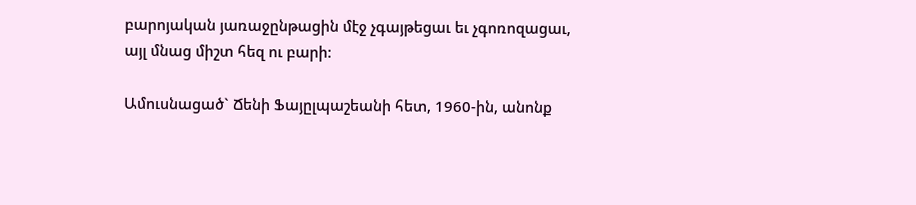բարոյական յառաջընթացին մէջ չգայթեցաւ եւ չգոռոզացաւ, այլ մնաց միշտ հեզ ու բարի:

Ամուսնացած` Ճենի Ֆայըլպաշեանի հետ, 1960-ին, անոնք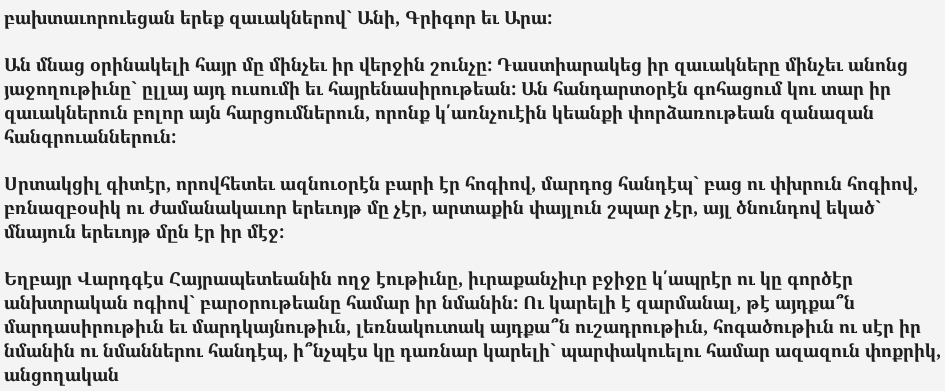բախտաւորուեցան երեք զաւակներով` Անի, Գրիգոր եւ Արա:

Ան մնաց օրինակելի հայր մը մինչեւ իր վերջին շունչը: Դաստիարակեց իր զաւակները մինչեւ անոնց յաջողութիւնը` ըլլայ այդ ուսումի եւ հայրենասիրութեան: Ան հանդարտօրէն գոհացում կու տար իր զաւակներուն բոլոր այն հարցումներուն, որոնք կ՛առնչուէին կեանքի փորձառութեան զանազան հանգրուաններուն:

Սրտակցիլ գիտէր, որովհետեւ ազնուօրէն բարի էր հոգիով, մարդոց հանդէպ` բաց ու փխրուն հոգիով, բռնազբօսիկ ու ժամանակաւոր երեւոյթ մը չէր, արտաքին փայլուն շպար չէր, այլ ծնունդով եկած` մնայուն երեւոյթ մըն էր իր մէջ:

Եղբայր Վարդգէս Հայրապետեանին ողջ էութիւնը, իւրաքանչիւր բջիջը կ՛ապրէր ու կը գործէր անխտրական ոգիով` բարօրութեանը համար իր նմանին: Ու կարելի է զարմանալ, թէ այդքա՞ն մարդասիրութիւն եւ մարդկայնութիւն, լեռնակուտակ այդքա՞ն ուշադրութիւն, հոգածութիւն ու սէր իր նմանին ու նմաններու հանդէպ, ի՞նչպէս կը դառնար կարելի` պարփակուելու համար ազազուն փոքրիկ, անցողական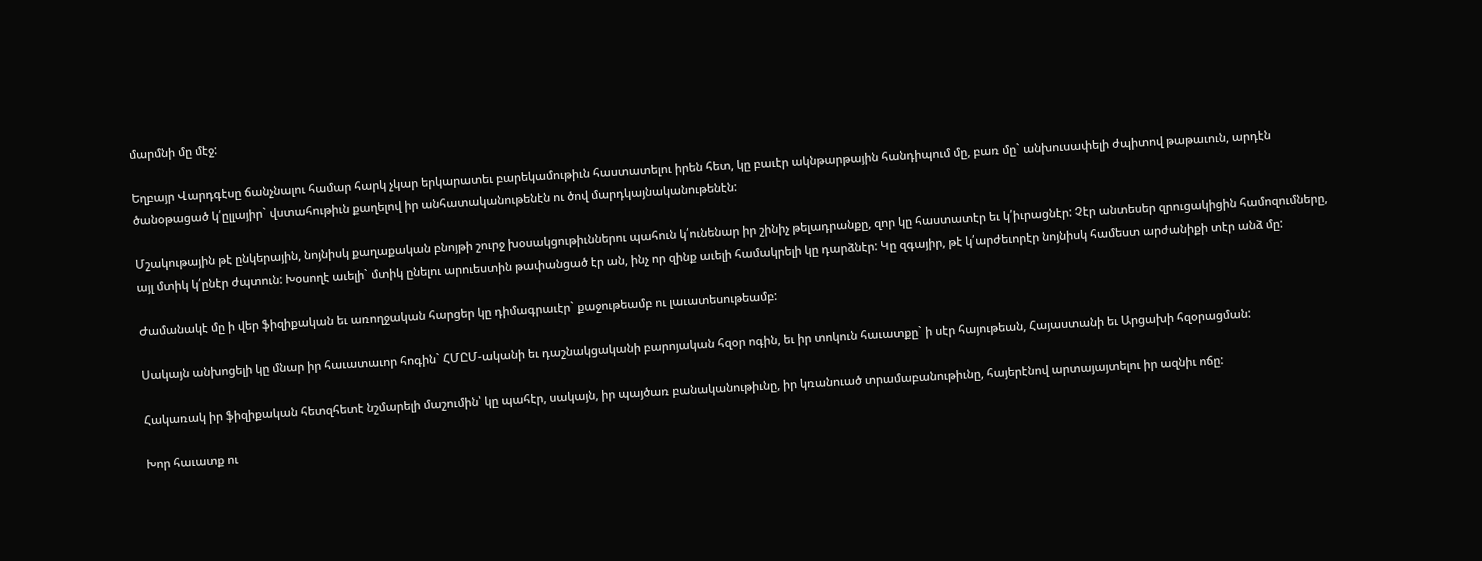մարմնի մը մէջ:

Եղբայր Վարդգէսը ճանչնալու համար հարկ չկար երկարատեւ բարեկամութիւն հաստատելու իրեն հետ, կը բաւէր ակնթարթային հանդիպում մը, բառ մը` անխուսափելի ժպիտով թաթաւուն, արդէն ծանօթացած կ՛ըլլայիր` վստահութիւն քաղելով իր անհատականութենէն ու ծով մարդկայնականութենէն:

Մշակութային թէ ընկերային, նոյնիսկ քաղաքական բնոյթի շուրջ խօսակցութիւններու պահուն կ՛ունենար իր շինիչ թելադրանքը, զոր կը հաստատէր եւ կ՛իւրացնէր: Չէր անտեսեր զրուցակիցին համոզումները, այլ մտիկ կ՛ընէր ժպտուն: Խօսողէ աւելի` մտիկ ընելու արուեստին թափանցած էր ան, ինչ որ զինք աւելի համակրելի կը դարձնէր: Կը զգայիր, թէ կ՛արժեւորէր նոյնիսկ համեստ արժանիքի տէր անձ մը:

Ժամանակէ մը ի վեր ֆիզիքական եւ առողջական հարցեր կը դիմագրաւէր` քաջութեամբ ու լաւատեսութեամբ:

Սակայն անխոցելի կը մնար իր հաւատաւոր հոգին` ՀՄԸՄ-ականի եւ դաշնակցականի բարոյական հզօր ոգին, եւ իր տոկուն հաւատքը` ի սէր հայութեան, Հայաստանի եւ Արցախի հզօրացման:

Հակառակ իր ֆիզիքական հետզհետէ նշմարելի մաշումին՝ կը պահէր, սակայն, իր պայծառ բանականութիւնը, իր կռանուած տրամաբանութիւնը, հայերէնով արտայայտելու իր ազնիւ ոճը:

Խոր հաւատք ու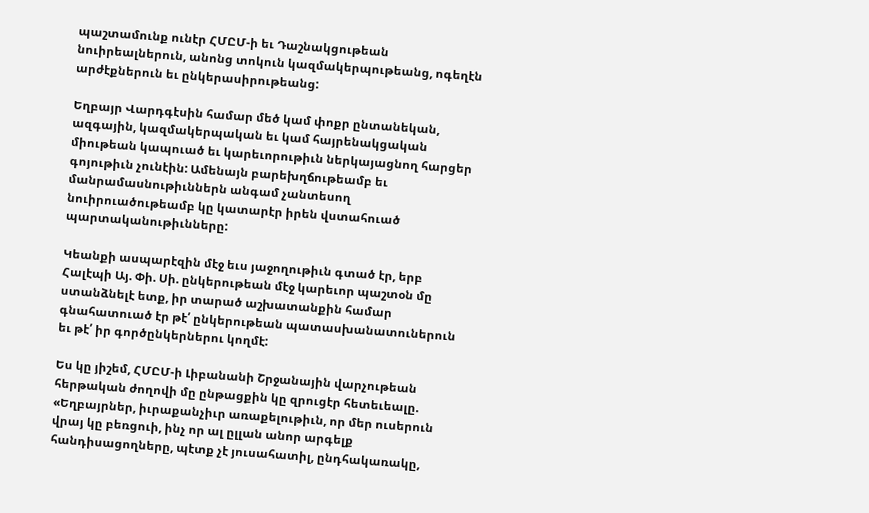պաշտամունք ունէր ՀՄԸՄ-ի եւ Դաշնակցութեան նուիրեալներուն, անոնց տոկուն կազմակերպութեանց, ոգեղէն արժէքներուն եւ ընկերասիրութեանց:

Եղբայր Վարդգէսին համար մեծ կամ փոքր ընտանեկան, ազգային, կազմակերպական եւ կամ հայրենակցական միութեան կապուած եւ կարեւորութիւն ներկայացնող հարցեր գոյութիւն չունէին: Ամենայն բարեխղճութեամբ եւ մանրամասնութիւններն անգամ չանտեսող նուիրուածութեամբ կը կատարէր իրեն վստահուած պարտականութիւնները:

Կեանքի ասպարէզին մէջ եւս յաջողութիւն գտած էր, երբ Հալէպի Այ. Փի. Սի. ընկերութեան մէջ կարեւոր պաշտօն մը ստանձնելէ ետք, իր տարած աշխատանքին համար գնահատուած էր թէ՛ ընկերութեան պատասխանատուներուն եւ թէ՛ իր գործընկերներու կողմէ:

Ես կը յիշեմ, ՀՄԸՄ-ի Լիբանանի Շրջանային վարչութեան հերթական ժողովի մը ընթացքին կը զրուցէր հետեւեալը. «Եղբայրներ, իւրաքանչիւր առաքելութիւն, որ մեր ուսերուն վրայ կը բեռցուի, ինչ որ ալ ըլլան անոր արգելք հանդիսացողները, պէտք չէ յուսահատիլ, ընդհակառակը,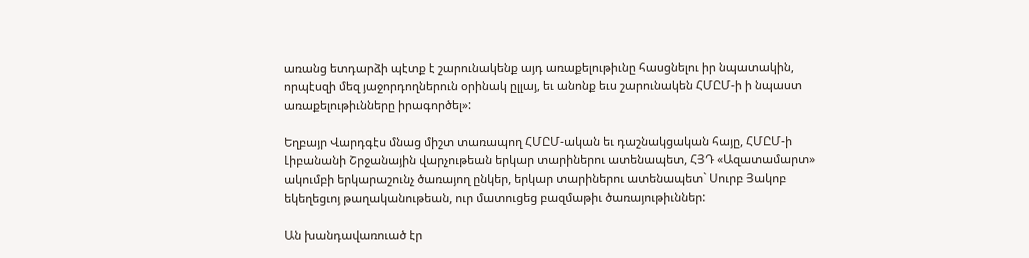առանց ետդարձի պէտք է շարունակենք այդ առաքելութիւնը հասցնելու իր նպատակին, որպէսզի մեզ յաջորդողներուն օրինակ ըլլայ, եւ անոնք եւս շարունակեն ՀՄԸՄ-ի ի նպաստ առաքելութիւնները իրագործել»:

Եղբայր Վարդգէս մնաց միշտ տառապող ՀՄԸՄ-ական եւ դաշնակցական հայը, ՀՄԸՄ-ի Լիբանանի Շրջանային վարչութեան երկար տարիներու ատենապետ, ՀՅԴ «Ազատամարտ» ակումբի երկարաշունչ ծառայող ընկեր, երկար տարիներու ատենապետ` Սուրբ Յակոբ եկեղեցւոյ թաղականութեան, ուր մատուցեց բազմաթիւ ծառայութիւններ:

Ան խանդավառուած էր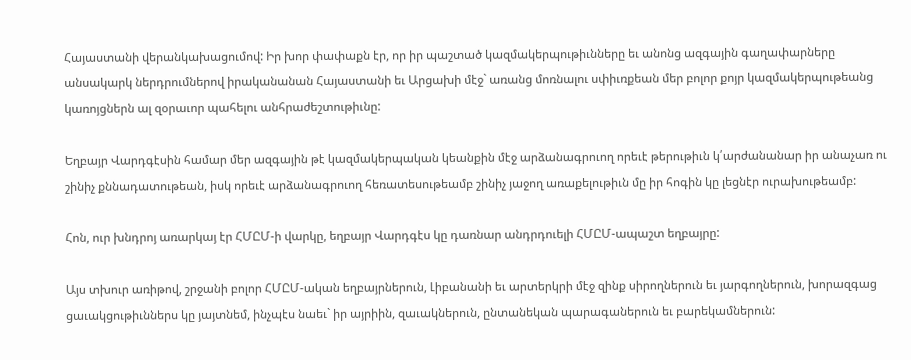Հայաստանի վերանկախացումով: Իր խոր փափաքն էր, որ իր պաշտած կազմակերպութիւնները եւ անոնց ազգային գաղափարները անսակարկ ներդրումներով իրականանան Հայաստանի եւ Արցախի մէջ` առանց մոռնալու սփիւռքեան մեր բոլոր քոյր կազմակերպութեանց կառոյցներն ալ զօրաւոր պահելու անհրաժեշտութիւնը:

Եղբայր Վարդգէսին համար մեր ազգային թէ կազմակերպական կեանքին մէջ արձանագրուող որեւէ թերութիւն կ՛արժանանար իր անաչառ ու շինիչ քննադատութեան, իսկ որեւէ արձանագրուող հեռատեսութեամբ շինիչ յաջող առաքելութիւն մը իր հոգին կը լեցնէր ուրախութեամբ:

Հոն, ուր խնդրոյ առարկայ էր ՀՄԸՄ-ի վարկը, եղբայր Վարդգէս կը դառնար անդրդուելի ՀՄԸՄ-ապաշտ եղբայրը:

Այս տխուր առիթով, շրջանի բոլոր ՀՄԸՄ-ական եղբայրներուն, Լիբանանի եւ արտերկրի մէջ զինք սիրողներուն եւ յարգողներուն, խորազգաց ցաւակցութիւններս կը յայտնեմ, ինչպէս նաեւ` իր այրիին, զաւակներուն, ընտանեկան պարագաներուն եւ բարեկամներուն: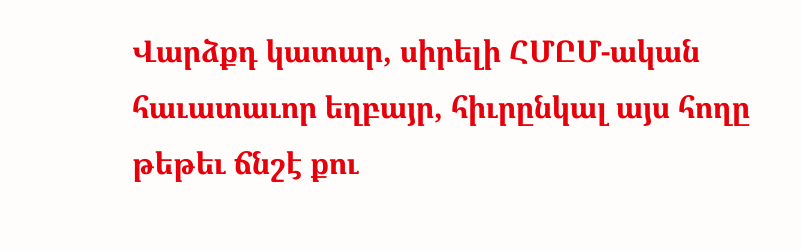Վարձքդ կատար, սիրելի ՀՄԸՄ-ական հաւատաւոր եղբայր, հիւրընկալ այս հողը թեթեւ ճնշէ քու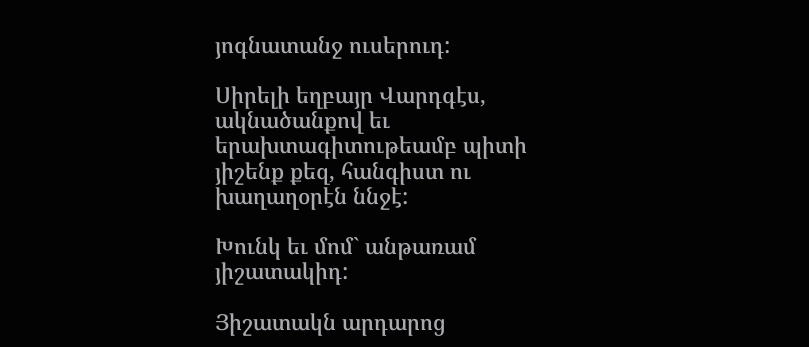յոգնատանջ ուսերուդ:

Սիրելի եղբայր Վարդգէս, ակնածանքով եւ երախտագիտութեամբ պիտի յիշենք քեզ, հանգիստ ու խաղաղօրէն ննջէ:

Խունկ եւ մոմ` անթառամ յիշատակիդ:

Յիշատակն արդարոց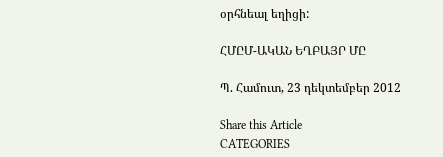օրհնեալ եղիցի:

ՀՄԸՄ-ԱԿԱՆ ԵՂԲԱՅՐ ՄԸ

Պ. Համուտ, 23 դեկտեմբեր 2012

Share this Article
CATEGORIES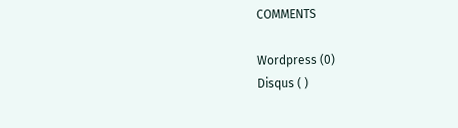COMMENTS

Wordpress (0)
Disqus ( )